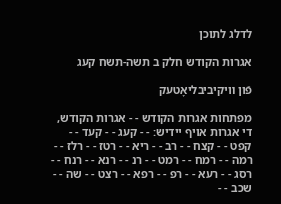לדלג לתוכן

אגרות הקודש חלק ב תשה-תשח קעג

פֿון װיקיביבליאָטעק

מפתחות אגרות הקודש - - אגרות הקודש, די אגרות אויף יידיש: - - קעג - - קעד - - קפט - - קצח - - רב - - ריא - - רטז - - רלז - - רמה - - רמח - - רמט - - רנ - - רנא - - רנח - - רסג - - רעא - - רפ - - רפא - - רצט - - שה - - שכב - -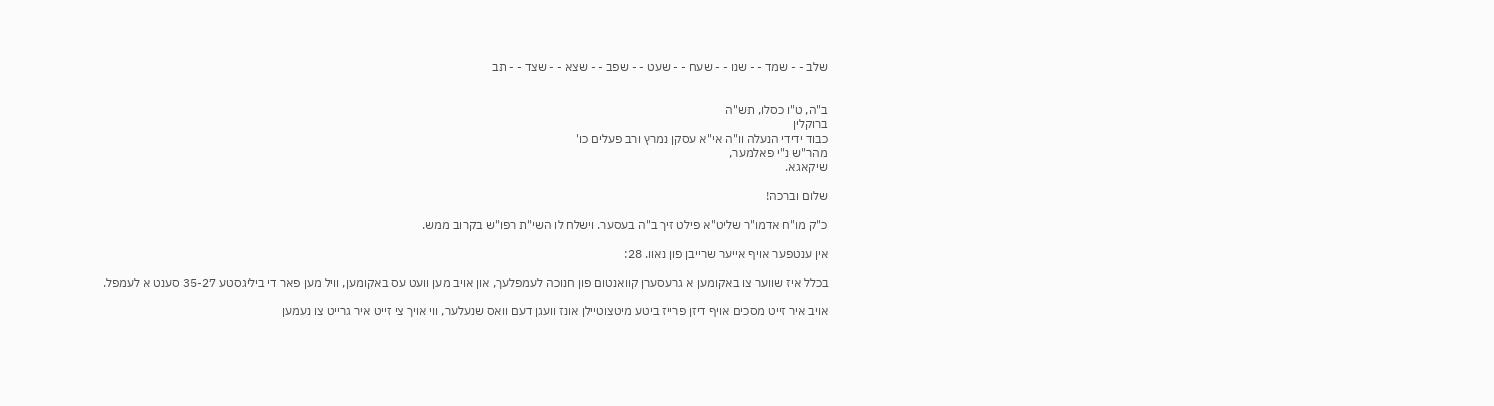שלב - - שמד - - שנו - - שעח - - שעט - - שפב - - שצא - - שצד - - תב


ב"ה, ט"ו כסלו, תש"ה
ברוקלין
כבוד ידידי הנעלה וו"ה אי"א עסקן נמרץ ורב פעלים כו'
מהר"ש נ"י פאלמער,
שיקאגא.

שלום וברכה!

כ"ק מו"ח אדמו"ר שליט"א פילט זיך ב"ה בעסער. וישלח לו השי"ת רפו"ש בקרוב ממש.

אין ענטפער אויף אייער שרייבן פון נאוו. 28:

בכלל איז שווער צו באקומען א גרעסערן קוואנטום פון חנוכה לעמפלעך, און אויב מען וועט עס באקומען, וויל מען פאר די ביליגסטע 35-27 סענט א לעמפל.

אויב איר זייט מסכים אויף דיזן פרייז ביטע מיטצוטיילן אונז וועגן דעם וואס שנעלער, ווי אויך צי זייט איר גרייט צו נעמען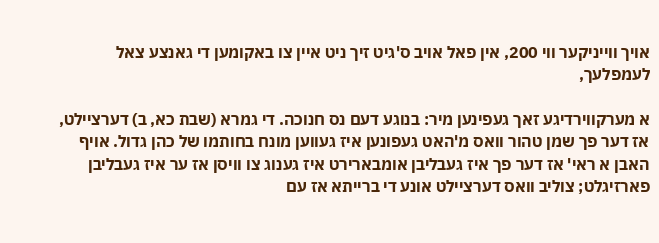אויך ווייניקער ווי 200, אין פאל אויב ס'גיט זיך ניט איין צו באקומען די גאנצע צאל לעמפלעך,

א מערקווירדיגע זאך געפינען מיר: בנוגע דעם נס חנוכה. די גמרא (שבת כא, ב) דערציילט, אז דער פך שמן טהור וואס מ'האט געפונען איז געווען מונח בחותמו של כהן גדול. אויף האבן א ראי' אז דער פך איז געבליבן אומבארירט איז גענוג צו וויסן אז ער איז געבליבן פארזיגלט; צוליב וואס דערציילט אונע די ברייתא אז עם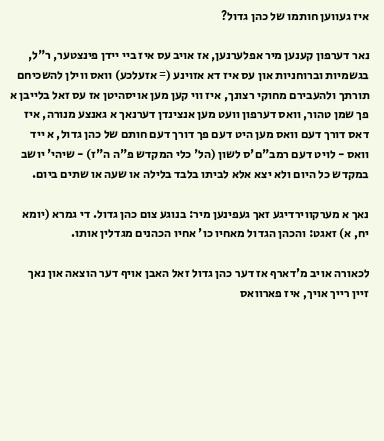איז געווען חותמו של כהן גדול?

נאר דערפון קענען מיר אפלערנען, אז אויב עס איז ביי יידן פינצטער, ר"ל, בגשמיות וברוחניות און עס איז דא אזוינע (= אזעלכע) וואס ווילן להשכיחם תורתך ולהעבירם מחוקי רצונך, איז ווי קען מען אויסהיטן אז עס זאל בלייבן א פך שמן טהור, וואס דערפון וועט מען אנצינדן דערנאך א גאנצע מנורה, איז דאס דורך דעם וואס מען היט דעם פך דורך דעם חותם של כהן גדול, א ייד וואס - לויט דעם רמב"ם'ס לשון (הל' כלי המקדש פ"ה ה"ז) - שיהי' יושב במקדש כל היום ולא יצא אלא לביתו בלבד בלילה או שעה או שתים ביום.

נאך א מערקווירדיגע זאך געפינען מיר: בנוגע צום כהן גדול. די גמרא (יומא יח, א) זאגט: והכהן הגדול מאחיו כו' אחיו הכהנים מגדלין אותו.

לכאורה אויב מ'דארף אז דער כהן גדול זאל האבן אויף דער הוצאה און נאך זיין רייך אויך, איז פארוואס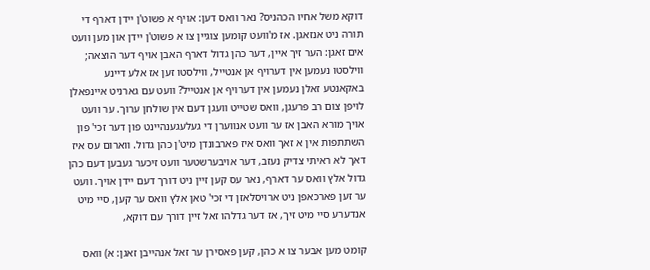דוקא משל אחיו הכהניס? נאר וואס דען: אויף א פשוט'ן יידן דארף די תורה ניט אנזאגן. אז מ'וועט קומען צוגיין צו א פשוט'ן יידן און מען וועט אים זאגן: הער זיך איין, דער כהן גדול דארף האבן אויף דער הוצאה; ווילסטו נעמען אין דערויף אן אנטייל, ווילסטו זען אז אלע דיינע באקאנטע זאלן נעמען אין דערויף אן אנטייל? וועט עם גארניט איינפאלן לויפן צום רב פרעגן, וואס שטייט וועגן דעם אין שולחן ערוך. ער וועט אויך מורא האבן אז ער וועט אנווערן די געלעגענהיינט פון דער זכי' פון השתתפות אין א זאך וואס איז פארבונדן מיט'ן כהן גדול. ווארום עס איז דאך לא ראיתי צדיק נעזב, דער אויבערשטער וועט זיכער געבען דעם כהן גדול אלץ וואס ער דארף, נאר עס קען זיין ניט דורך דעם יידן אויך. וועט ער זען פארכאפן ניט ארויסלאזן די זכי' טאן אלץ וואס ער קען, סיי מיט אנדערע סיי מיט זיך, אז דער גדלהו זאל זיין דורך עם דוקא,

קומט מען אבער צו א כהן, קען פאסירן ער זאל אנהייבן זאגן: א) וואס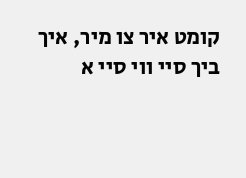קומט איר צו מיר, איך ביך סיי ווי סיי א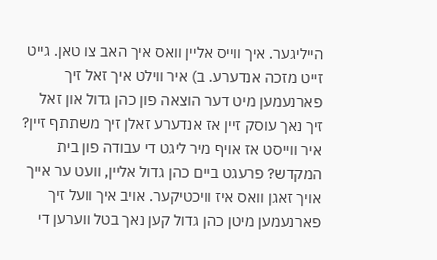הייליגער. איך ווייס אליין וואס איך האב צו טאן. גייט זייט מזכה אנדערע. ב) איר ווילט איך זאל זיך פארנעמען מיט דער הוצאה פון כהן גדול און זאל זיך נאך עוסק זיין אז אנדערע זאלן זיך משתתף זיין? איר ווייסט אז אויף מיר ליגט די עבודה פון בית המקדש? פרעגט ביים כהן גדול אליין, וועט ער אייך אויך זאגן וואס איז וויכטיקער. אויב איך וועל זיך פארנעמען מיטן כהן גדול קען נאך בטל ווערען די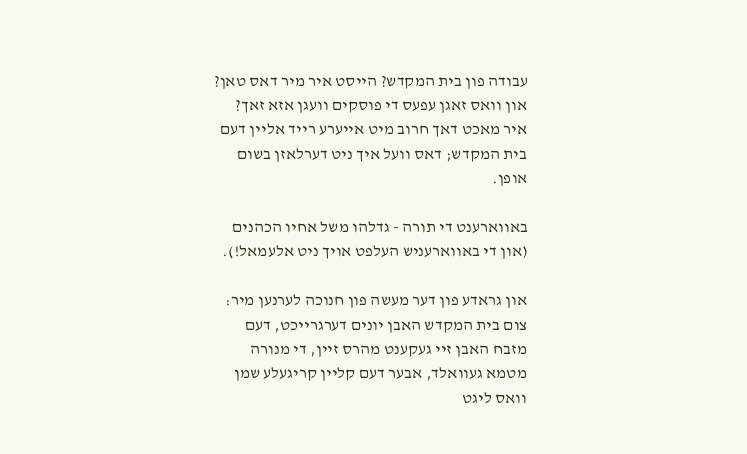עבודה פון בית המקדש? הייסט איר מיר דאס טאן? און וואס זאגן עפעס די פוסקים וועגן אזא זאך? איר מאכט דאך חרוב מיט אייערע רייד אליין דעם בית המקדש; דאס וועל איך ניט דערלאזן בשום אופן.

באווארענט די תורה - גדלהו משל אחיו הכהנים (און די באווארעניש העלפט אויך ניט אלעמאל!).

און גראדע פון דער מעשה פון חנוכה לערנען מיר: צום בית המקדש האבן יונים דערגרייכט, דעם מזבח האבן זיי געקענט מהרס זיין, די מנורה מטמא געוואלד, אבער דעם קליין קריגעלע שמן וואס ליגט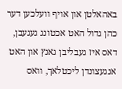באהאלטן און אויף וועלכען דער כהן גדול האט אכטונג געגעבן, דאס איז געבליבן גאנץ און האט אנגעצונדן ליכטלאך, וואס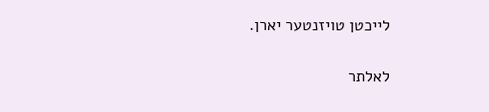לייכטן טויזנטער יארן.

לאלתר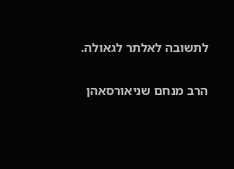לתשובה לאלתר לגאולה.

הרב מנחם שניאורסאהן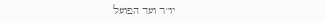יו"ר ועד הפועל